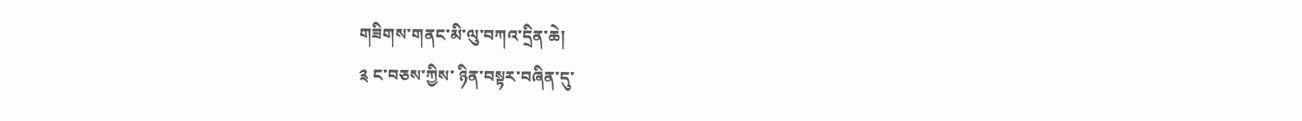གཟིགས་གནང་མི་ལུ་བཀའ་དྲིན་ཆེ།
༉ ང་བཅས་ཀྱིས་ ཉིན་བསྟར་བཞིན་དུ་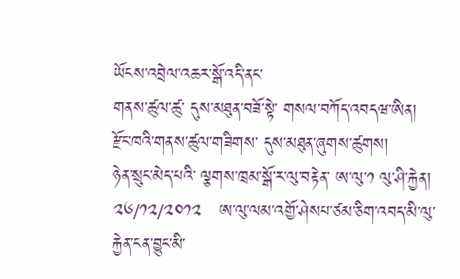ཡོངས་འབྲེལ་འཆར་སྒོ་འདི་ནང་
གནས་ཚུལ་ཚུ་ དུས་མཐུན་བཟོ་སྟེ་ གསལ་བཀོད་འབདཝ་ཨིན།
རྫོང་ཁའི་གནས་ཚུལ་གཟིགས་ དུས་མཐུན་ཞུགས་ཚུགས།
ཉེན་སྲུང་མེད་པའི་ ལྕགས་ཁྲམ་སྒོ་ར་ལུ་བརྟེན་ ཨ་ལུ་༡ ལུ་ཤི་རྐྱེན།
༢༦/༡༢/༢༠༡༢   ཨ་ལུ་ལམ་འགྱོ་ཤེསཔ་ཙམ་ཅིག་འབད་མི་ལུ་ རྐྱེན་ངན་བྱུང་མི་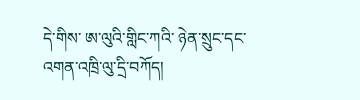དེ་གིས་ ཨ་ལུའི་གླིང་ཀའི་ ཉེན་སྲུང་དང་ འགན་འཁྲི་ལུ་དྲི་བཀོད།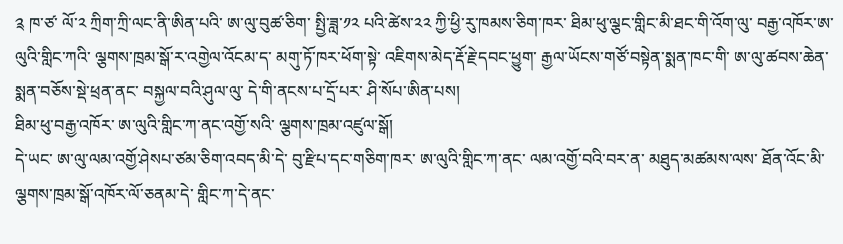༉ ཁ་ཙ་ ལོ་༢ ཀྲིག་ཀྲི་ལང་ནི་ཨིན་པའི་ ཨ་ལུ་བུཚ་ཅིག་ སྤྱི་ཟླ་༡༢ པའི་ཚེས་༢༢ ཀྱི་ཕྱི་རུ་ཁམས་ཅིག་ཁར་ ཐིམ་ཕུ་ལྕང་གླིང་མི་ཐང་གི་འོག་ལུ་ བརྒྱ་འཁོར་ཨ་ལུའི་གླིང་ཀའི་ ལྕགས་ཁྲམ་སྒོ་ར་འགྱེལ་འོངམ་ད་ མགུ་ཏོ་ཁར་ཕོག་སྟེ་ འཇིགས་མེད་རྡོ་རྗེ་དབང་ཕྱུག་ རྒྱལ་ཡོངས་གཙོ་བསྟེན་སྨན་ཁང་གི་ ཨ་ལུ་ཚབས་ཆེན་སྨན་བཅོས་སྡེ་ཕྲན་ནང་ བསྐྱལ་བའི་ཤུལ་ལུ་ དེ་གི་ནངས་པ་དྲོ་པར་ ཤི་སོཔ་ཨིན་པས།
ཐིམ་ཕུ་བརྒྱ་འཁོར་ ཨ་ལུའི་གླིང་ཀ་ནང་འགྱོ་སའི་ ལྕགས་ཁྲམ་འཛུལ་སྒོ།
དེ་ཡང་ ཨ་ལུ་ལམ་འགྱོ་ཤེསཔ་ཙམ་ཅིག་འབད་མི་དེ་ བུ་རྫིཔ་དང་གཅིག་ཁར་ ཨ་ལུའི་གླིང་ཀ་ནང་ ལམ་འགྱོ་བའི་བར་ན་ མཐུད་མཚམས་ལས་ ཐོན་འོང་མི་ ལྕགས་ཁྲམ་སྒོ་འཁོར་ལོ་ཅནམ་དེ་ གླིང་ཀ་དེ་ནང་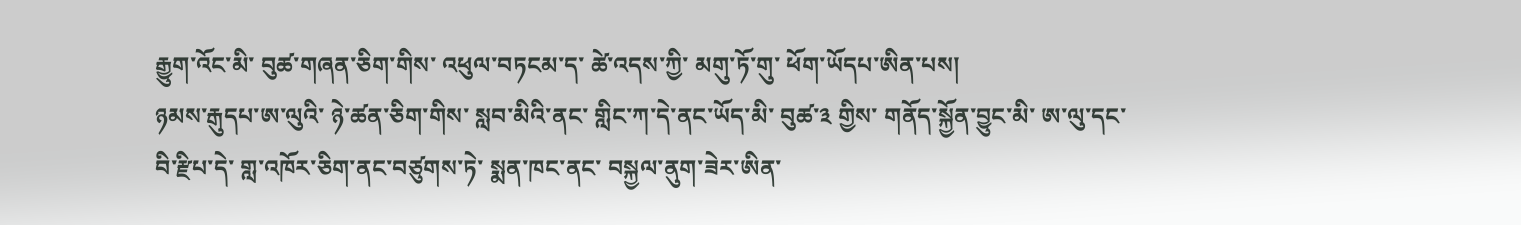རྒྱུག་འོང་མི་ བུཚ་གཞན་ཅིག་གིས་ འཕུལ་བཏངམ་ད་ ཚེ་འདས་ཀྱི་ མགུ་ཏོ་གུ་ ཕོག་ཡོདཔ་ཨིན་པས།
ཉམས་རྒུདཔ་ཨ་ལུའི་ ཉེ་ཚན་ཅིག་གིས་ སླབ་མིའི་ནང་ གླིང་ཀ་དེ་ནང་ཡོད་མི་ བུཚ་༣ གྱིས་ གནོད་སྐྱོན་བྱུང་མི་ ཨ་ལུ་དང་ བི་རྫིཔ་དེ་ གླ་འཁོར་ཅིག་ནང་བཙུགས་ཏེ་ སྨན་ཁང་ནང་ བསྐྱལ་ནུག་ཟེར་ཨིན་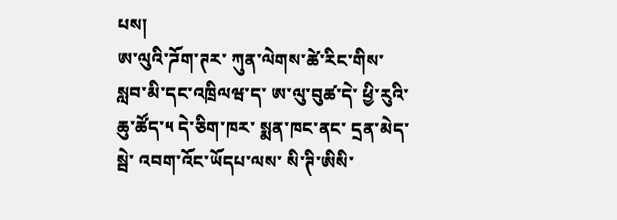པས།
ཨ་ལུའི་ཌོག་ཊར་ ཀུན་ལེགས་ཚེ་རིང་གིས་ སླབ་མི་དང་འཁྲིལཝ་ད་ ཨ་ལུ་བུཚ་དེ་ ཕྱི་རུའི་ཆུ་ཚོད་༥ དེ་ཅིག་ཁར་ སྨན་ཁང་ནང་ དྲན་མེད་སྦེ་ འབག་འོང་ཡོདཔ་ལས་ སི་ཊི་ཨིསི་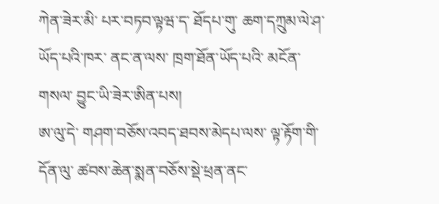ཀེན་ཟེར་མི་ པར་བཏབ་ལྟཝ་ད་ ཐོདཔ་གུ་ ཆག་དཀྲུམ་ལེ་ཤ་ཡོད་པའི་ཁར་ ནང་ན་ལས་ ཁྲག་ཐོན་ཡོད་པའི་ མངོན་གསལ་ བྱུང་ཡི་ཟེར་ཨིན་པས།
ཨ་ལུ་དེ་ གཤག་བཅོས་འབད་ཐབས་མེདཔ་ལས་ ལྟ་རྟོག་གི་དོན་ལུ་ ཚབས་ཆེན་སྨན་བཅོས་སྡེ་ཕྲན་ནང་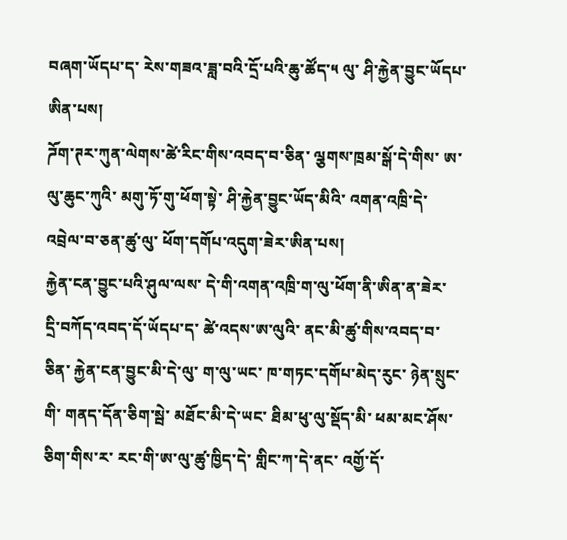བཞག་ཡོདཔ་ད་ རེས་གཟའ་ཟླ་བའི་དྲོ་པའི་ཆུ་ཚོད་༥ ལུ་ ཤི་རྐྱེན་བྱུང་ཡོདཔ་ཨིན་པས།
ཌོག་ཊར་ཀུན་ལེགས་ཚེ་རིང་གིས་འབད་བ་ཅིན་ ལྕགས་ཁྲམ་སྒོ་དེ་གིས་ ཨ་ལུ་ཆུང་ཀུའི་ མགུ་ཏོ་གུ་ཕོག་སྟེ་ ཤི་རྐྱེན་བྱུང་ཡོད་མིའི་ འགན་འཁྲི་དེ་ འབྲེལ་བ་ཅན་ཚུ་ལུ་ ཕོག་དགོཔ་འདུག་ཟེར་ཨིན་པས།
རྐྱེན་ངན་བྱུང་པའི་ཤུལ་ལས་ དེ་གི་འགན་འཁྲི་ག་ལུ་ཕོག་ནི་ཨིན་ན་ཟེར་ དྲི་བཀོད་འབད་དོ་ཡོདཔ་ད་ ཚེ་འདས་ཨ་ལུའི་ ནང་མི་ཚུ་གིས་འབད་བ་ཅིན་ རྐྱེན་ངན་བྱུང་མི་དེ་ལུ་ ག་ལུ་ཡང་ ཁ་གཏང་དགོཔ་མེད་རུང་ ཉེན་སྲུང་གི་ གནད་དོན་ཅིག་སྦེ་ མཐོང་མི་དེ་ཡང་ ཐིམ་ཕུ་ལུ་སྡོད་མི་ ཕམ་མང་ཤོས་ཅིག་གིས་ར་ རང་གི་ཨ་ལུ་ཚུ་ཁྱིད་དེ་ གླིང་ཀ་དེ་ནང་ འགྱོ་དོ་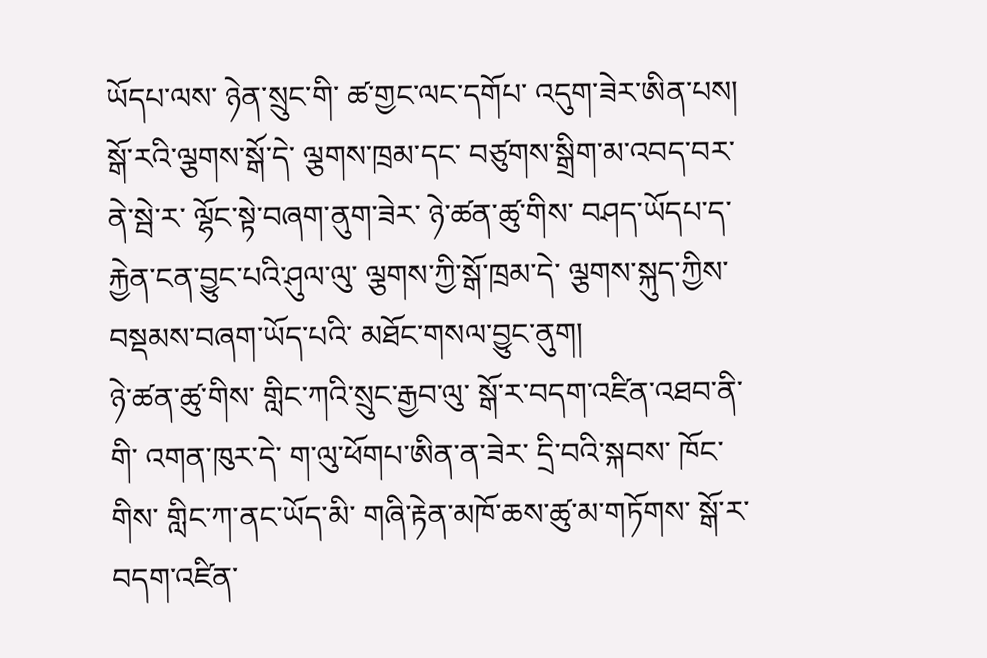ཡོདཔ་ལས་ ཉེན་སྲུང་གི་ ཚ་གྱང་ལང་དགོཔ་ འདུག་ཟེར་ཨིན་པས།
སྒོ་རའི་ལྕགས་སྒོ་དེ་ ལྕགས་ཁྲམ་དང་ བཙུགས་སྒྲིག་མ་འབད་བར་ ནེ་སྦེ་ར་ ལྷོང་སྟེ་བཞག་ནུག་ཟེར་ ཉེ་ཚན་ཚུ་གིས་ བཤད་ཡོདཔ་ད་ རྐྱེན་ངན་བྱུང་པའི་ཤུལ་ལུ་ ལྕགས་ཀྱི་སྒོ་ཁྲམ་དེ་ ལྕགས་སྐུད་ཀྱིས་ བསྡམས་བཞག་ཡོད་པའི་ མཐོང་གསལ་བྱུང་ནུག།
ཉེ་ཚན་ཚུ་གིས་ གླིང་ཀའི་སྲུང་རྒྱབ་ལུ་ སྒོ་ར་བདག་འཛིན་འཐབ་ནི་གི་ འགན་ཁུར་དེ་ ག་ལུ་ཕོགཔ་ཨིན་ན་ཟེར་ དྲི་བའི་སྐབས་ ཁོང་གིས་ གླིང་ཀ་ནང་ཡོད་མི་ གཞི་རྟེན་མཁོ་ཆས་ཚུ་མ་གཏོགས་ སྒོ་ར་བདག་འཛིན་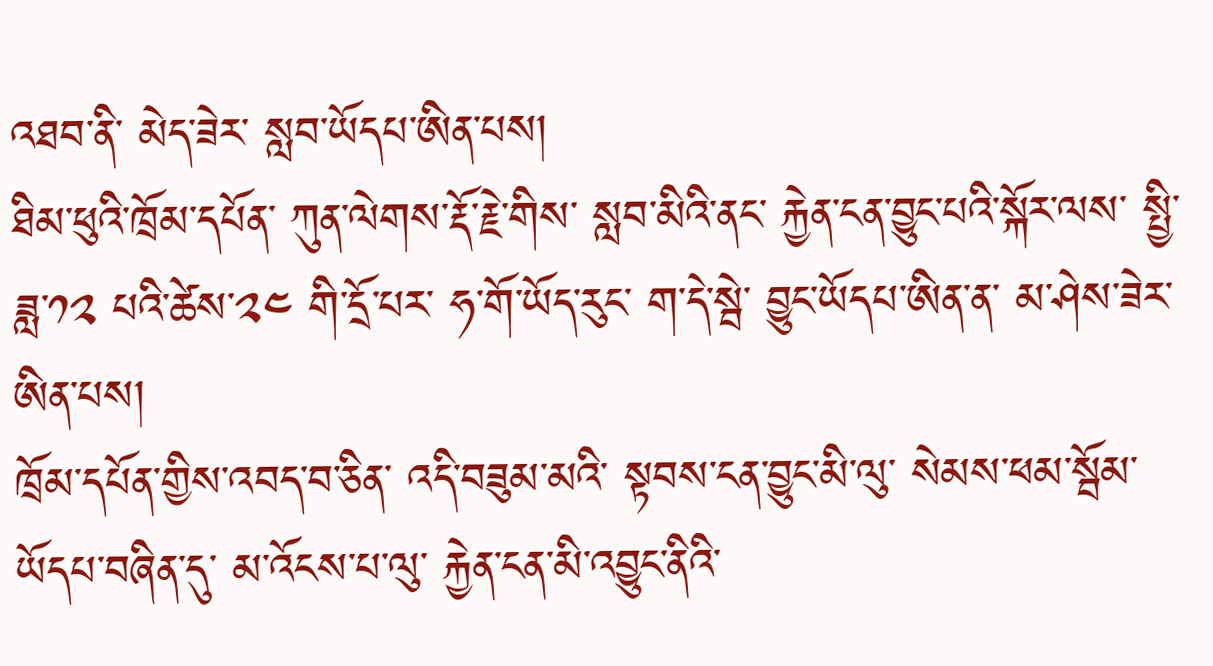འཐབ་ནི་ མེད་ཟེར་ སླབ་ཡོདཔ་ཨིན་པས།
ཐིམ་ཕུའི་ཁྲོམ་དཔོན་ ཀུན་ལེགས་རྡོ་རྗེ་གིས་ སླབ་མིའི་ནང་ རྐྱེན་ངན་བྱུང་པའི་སྐོར་ལས་ སྤྱི་ཟླ་༡༢ པའི་ཚེས་༢༤ གི་དྲོ་པར་ ཧ་གོ་ཡོད་རུང་ ག་དེ་སྦེ་ བྱུང་ཡོདཔ་ཨིན་ན་ མ་ཤེས་ཟེར་ཨིན་པས།
ཁྲོམ་དཔོན་གྱིས་འབད་བ་ཅིན་ འདི་བཟུམ་མའི་ སྟབས་ངན་བྱུང་མི་ལུ་ སེམས་ཕམ་སྦོམ་ཡོདཔ་བཞིན་དུ་ མ་འོངས་པ་ལུ་ རྐྱེན་ངན་མི་འབྱུང་ནིའི་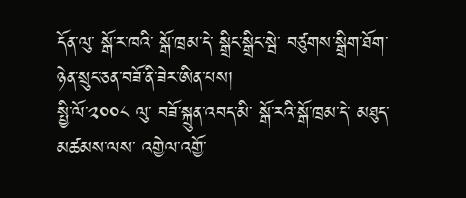དོན་ལུ་ སྒོ་ར་ཁའི་ སྒོ་ཁྲམ་དེ་ སྒྲིང་སྒྲིང་སྦེ་ བཙུགས་སྒྲིག་ཐོག་ ཉེན་སྲུང་ཅན་བཟོ་ནི་ཟེར་ཨིན་པས།
སྤྱི་ལོ་༢༠༠༨ ལུ་ བཟོ་སྐྲུན་འབད་མི་ སྒོ་རའི་སྒོ་ཁྲམ་དེ་ མཐུད་མཚམས་ལས་ འགྱེལ་འགྱོ་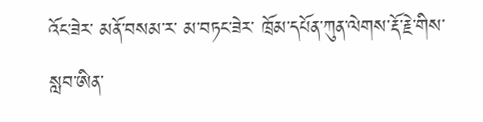འོང་ཟེར་ མནོ་བསམ་ར་ མ་བཏང་ཟེར་ ཁྲོམ་དཔོན་ཀུན་ལེགས་རྡོ་རྗེ་གིས་ སླབ་ཨིན་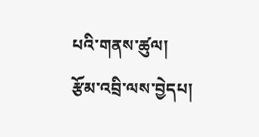པའི་གནས་ཚུལ།
རྩོམ་འབྲི་ལས་བྱེདཔ།